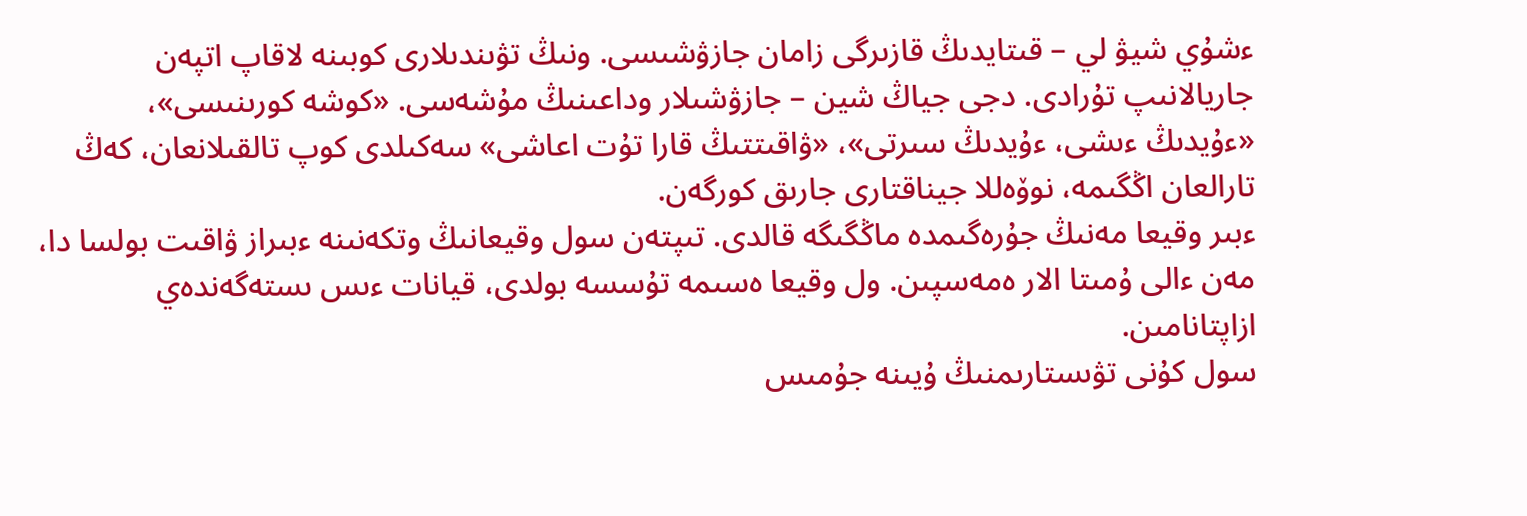ءشۇي شيۋ لي – قىتايدىڭ قازىرگى زامان جازۋشىسى. ونىڭ تۋىندىلارى كوبىنە لاقاپ اتپەن جاريالانىپ تۇرادى. دجى جياڭ شين – جازۋشىلار وداعىنىڭ مۇشەسى. «كوشە كورىنىسى»، «ءۇيدىڭ ءىشى، ءۇيدىڭ سىرتى»، «ۋاقىتتىڭ قارا تۇت اعاشى» سەكىلدى كوپ تالقىلانعان، كەڭ تارالعان اڭگىمە، نوۆەللا جيناقتارى جارىق كورگەن.
ءبىر وقيعا مەنىڭ جۇرەگىمدە ماڭگىگە قالدى. تىپتەن سول وقيعانىڭ وتكەنىنە ءبىراز ۋاقىت بولسا دا، مەن ءالى ۇمىتا الار ەمەسپىن. ول وقيعا ەسىمە تۇسسە بولدى، قيانات ءىس ىستەگەندەي ازاپتانامىن.
سول كۇنى تۋىستارىمنىڭ ۇيىنە جۇمىس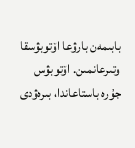بابىمەن بارۋعا اۆتوبۋسقا وتىرعانمىن. اۆتوبۋس جۇرە باستاعاندا، بىرەۋدى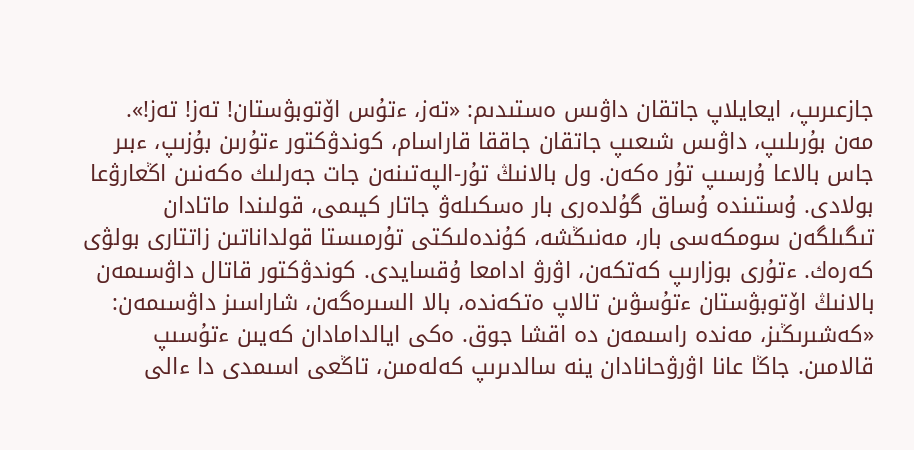جازعىرىپ، ايعايلاپ جاتقان داۋىس ەستىدىم: «تەز، ءتۇس اۆتوبۋستان! تەز! تەز!». مەن بۇرىلىپ، داۋىس شىعىپ جاتقان جاققا قاراسام، كوندۋكتور ءتۇرىن بۇزىپ، ءبىر جاس بالاعا ۇرسىپ تۇر ەكەن. ول بالانىڭ تۇر-الپەتىنەن جات جەرلىك ەكەنىن اڭعارۋعا بولادى. ۇستىندە ۇساق گۇلدەرى بار ەسكىلەۋ جاتار كيىمى، قولىندا ماتادان تىگىلگەن سومكەسى بار، مەنىڭشە، كۇندەلىكتى تۇرمىستا قولداناتىن زاتتارى بولۋى كەرەك. ءتۇرى بوزارىپ كەتكەن، اۋرۋ ادامعا ۇقسايدى. كوندۋكتور قاتال داۋسىمەن بالانىڭ اۆتوبۋستان ءتۇسۋىن تالاپ ەتكەندە، بالا السىرەگەن، شاراسىز داۋسىمەن: «كەشىرىڭىز، مەندە راسىمەن دە اقشا جوق. ەكى ايالدامادان كەيىن ءتۇسىپ قالامىن. جاڭا عانا اۋرۋحانادان ينە سالدىرىپ كەلەمىن، تاڭعى اسىمدى دا ءالى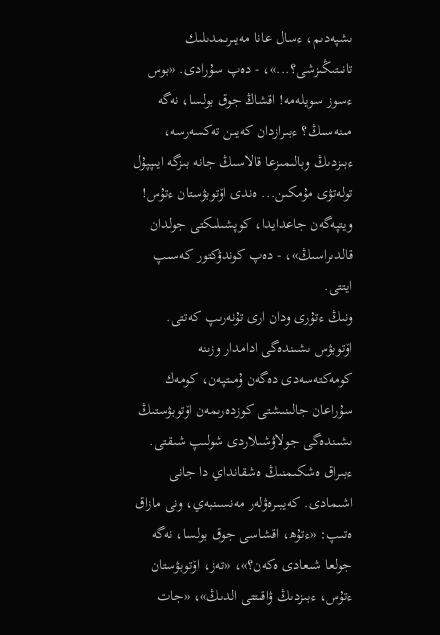ىشپەدىم، ءسال عانا مەيىرىمدىلىك تانىتىڭىزشى؟...»، - دەپ سۇرادى. «بوس ءسوز سويلەمە! اقشاڭ جوق بولسا، نەگە مىنەسىڭ؟ ءبىرازدان كەيىن تەكسەرسە، ءبىزدىڭ وبالىمىزعا قالاسىڭ جانە بىزگە ايىپپۇل تولەتۋى مۇمكىن... ەندى اۆتوبۋستان ءتۇس! ويتپەگەن جاعدايدا، كوپشىلىكتى جولدان قالدىراسىڭ»، - دەپ كوندۋكتور كەسىپ ايتتى.
ونىڭ ءتۇرى ودان ارى تۇنەرىپ كەتتى. اۆتوبۋس ىشىندەگى ادامدار وزىنە كومەكتەسەدى دەگەن ۇمىتپەن، كومەك سۇراعان جالىنىشتى كوزدەرىمەن اۆتوبۋستىڭ ىشىندەگى جولاۋشىلاردى شولىپ شىقتى. ءبىراق ەشكىمنىڭ ەشقانداي دا جانى اشىمادى. كەيبىرەۋلەر مەنسىنبەي، ونى مازاق ەتىپ: «ءتۇھ، اقشاسى جوق بولسا، نەگە جولعا شىعادى ەكەن؟»، «تەز، اۆتوبۋستان ءتۇس، ءبىزدىڭ ۋاقىتتى الدىڭ»، «جات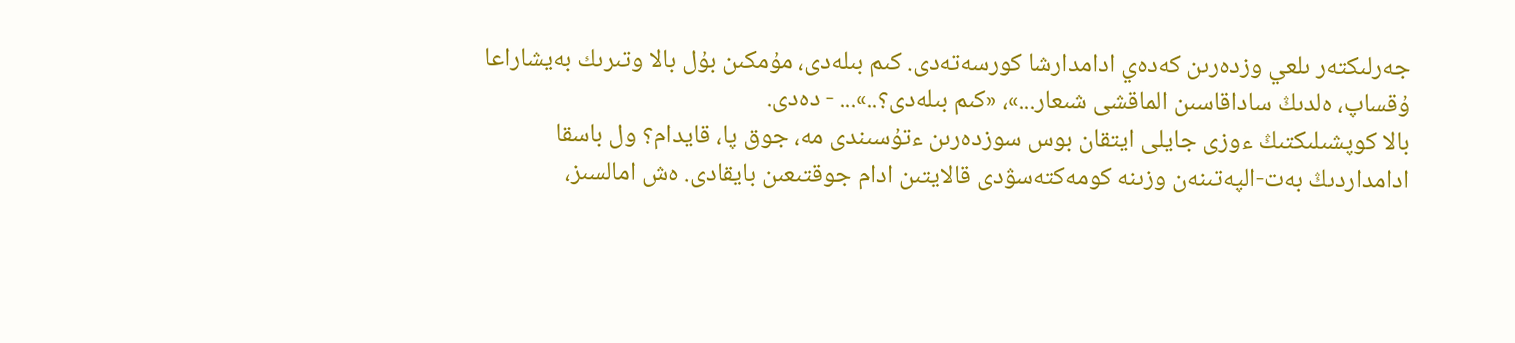جەرلىكتەر ىلعي وزدەرىن كەدەي ادامدارشا كورسەتەدى. كىم بىلەدى، مۇمكىن بۇل بالا وتىرىك بەيشاراعا ۇقساپ، ەلدىڭ ساداقاسىن الماقشى شىعار...»، «كىم بىلەدى؟..»... - دەدى.
بالا كوپشىلىكتىڭ ءوزى جايلى ايتقان بوس سوزدەرىن ءتۇسىندى مە، جوق پا، قايدام؟ ول باسقا ادامداردىڭ بەت-الپەتىنەن وزىنە كومەكتەسۋدى قالايتىن ادام جوقتىعىن بايقادى. ەش امالسىز،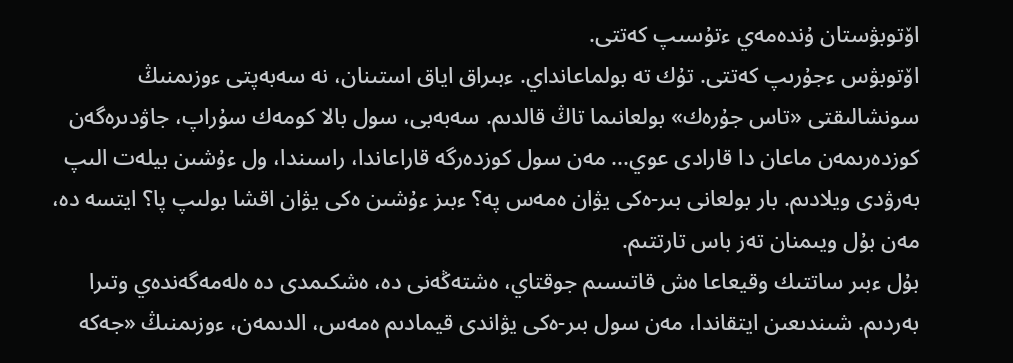اۆتوبۋستان ۇندەمەي ءتۇسىپ كەتتى.
اۆتوبۋس ءجۇرىپ كەتتى. تۇك تە بولماعانداي. ءبىراق اياق استىنان، نە سەبەپتى ءوزىمنىڭ سونشالىقتى «تاس جۇرەك» بولعانىما تاڭ قالدىم. سەبەبى، سول بالا كومەك سۇراپ، جاۋدىرەگەن كوزدەرىمەن ماعان دا قارادى عوي... مەن سول كوزدەرگە قاراعاندا، راسىندا، ول ءۇشىن بيلەت الىپ بەرۋدى ويلادىم. بار بولعانى بىر-ەكى يۋان ەمەس پە؟ ءبىز ءۇشىن ەكى يۋان اقشا بولىپ پا؟ ايتسە دە، مەن بۇل ويىمنان تەز باس تارتتىم.
بۇل ءبىر ساتتىك وقيعاعا ەش قاتىسىم جوقتاي، ەشتەڭەنى دە، ەشكىمدى دە ەلەمەگەندەي وتىرا بەردىم. شىندىعىن ايتقاندا، مەن سول بىر-ەكى يۋاندى قيمادىم ەمەس، الدىمەن، ءوزىمنىڭ «جەكە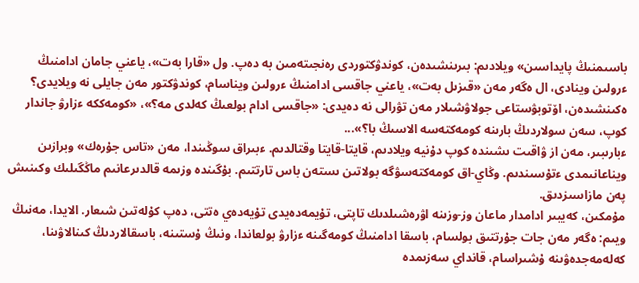باسىمنىڭ پايداسىن» ويلادىم: بىرىنشىدەن، كوندۋكتوردى رەنجىتەمىن بە دەپ. ول «قارا بەت»، ياعني جامان ادامنىڭ ءرولىن وينادى، ال ەگەر مەن «قىزىل بەت»، ياعني جاقسى ادامنىڭ ءرولىن ويناسام، كوندۋكتور مەن جايلى نە ويلايدى؟ ەكىنشىدەن، اۆتوبۋستاعى جولاۋشىلار مەن تۋرالى نە دەيدى: «جاقسى ادام بولعىڭ كەلدى مە؟»، «كومەككە ءزارۋ جاندار كوپ، سەن سولاردىڭ بارىنە كومەكتەسە الاسىڭ با؟»...
ءبارىبىر، مەن از ۋاقىت ىشىندە كوپ دۇنيە ويلادىم، قايتا-قايتا وقتالدىم. ءبىراق سوڭىندا، مەن «تاس جۇرەك» وبرازىن ويناعانىمدى ءتۇسىندىم. وڭاي-اق كومەكتەسۋگە بولاتىن ىستەن باس تارتتىم. بۇگىندە وزىمە قالدىرعانىم ماڭگىلىك وكىنىش پەن مازاسىزدىق.
مۇمكىن، كەيبىر ادامدار ماعان وز-وزىنە اۋرەشىلدىك تاپتى، تۇيمەدەيدى تۇيەدەي ەتتى، دەپ كۇلەتىن شىعار. الايدا، مەنىڭ ويىم: ەگەر مەن جات جۇرتتىق بولسام، باسقا ادامنىڭ كومەگىنە ءزارۋ بولعاندا، ونىڭ ۇستىنە، باسقالاردىڭ كىنالاۋىنا، كەلەمەجدەۋىنە ۇشىراسام، قانداي سەزىمدە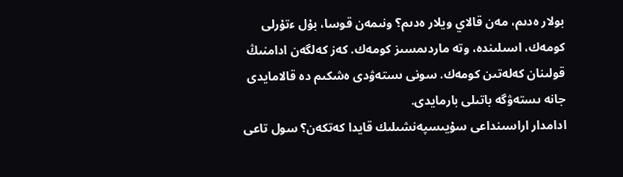بولار ەدىم، مەن قالاي ويلار ەدىم؟ ونىمەن قوسا، بۇل ءتۇرلى كومەك، اسىلىندە، وتە ماردىمسىز كومەك. كەز كەلگەن ادامنىڭ قولىنان كەلەتىن كومەك. سونى ىستەۋدى ەشكىم دە قالامايدى جانە ىستەۋگە باتىلى بارمايدى.
ادامدار اراسىنداعى سۇيىسپەنشىلىك قايدا كەتكەن؟ سول تاعى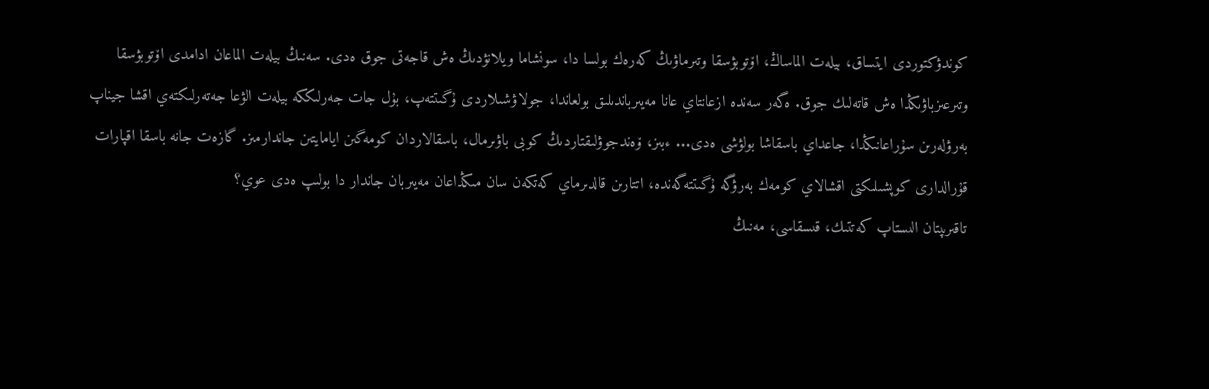كوندۋكتوردى ايتساق، بيلەت الماساڭ، اۆتوبۋسقا وتىرماۋىڭ كەرەك بولسا دا، سونشاما ويلانۋدىڭ ەش قاجەتى جوق ەدى. سەنىڭ بيلەت الماعان ادامدى اۆتوبۋسقا وتىرعىزباۋىڭدا ەش قاتەلىك جوق. ەگەر سەندە ازعانتاي عانا مەيىرباندىلىق بولعاندا، جولاۋشىلاردى ۇگىتتەپ، بۇل جات جەرلىككە بيلەت الۋعا جەتەرلىكتەي اقشا جيناپ بەرۋلەرىن سۇراعانىڭدا، جاعداي باسقاشا بولۋشى ەدى... ءبىز، ۆەندجوۋلىقتاردىڭ كوبى باۋىرمال، باسقالاردان كومەگىن ايامايتىن جاندارمىز. گازەت جانە باسقا اقپارات قۇرالدارى كوپشىلىكتى اقشالاي كومەك بەرۋگە ۇگىتتەگەندە، اتتارىن قالدىرماي كەتكەن سان مىڭداعان مەيىربان جاندار دا بولىپ ەدى عوي؟
تاقىرىپتان الىستاپ كەتتىك، قىسقاسى، مەنىڭ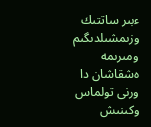ءبىر ساتتىك وزىمشىلدىگىم ومىرىمە ەشقاشان دا ورنى تولماس وكىنىش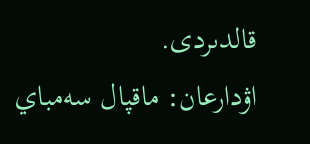قالدىردى.
اۋدارعان: ماقپال سەمباي